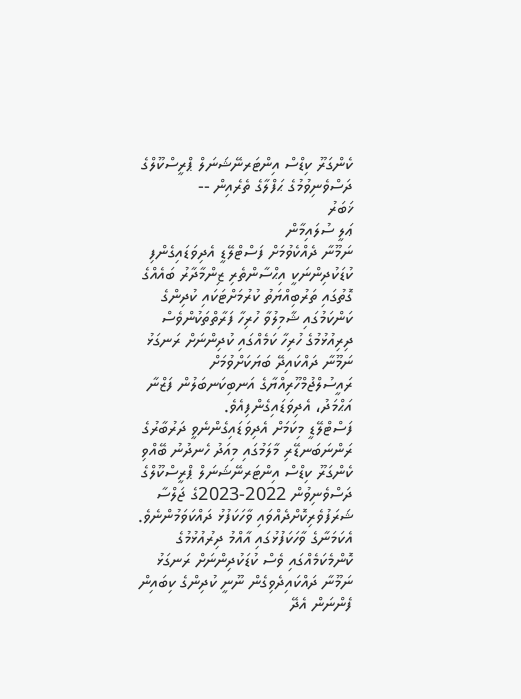ކެންގަރޫ ކިޑްސް އިންޓަރނޭޝަނަލް ޕްރީސްކޫލްގެ ދަސްވެނިވުމުގެ ޙަފްލާގެ ތެރެއިން --
ޚަބަރު
ޢަލީ ސުލައިމާން
ނަމޫނާ ދެއްކެވުމަށް ފަސްޓްލޭޑީ އެދިވަޑައިގެންފި
ކުޑަކުދިންނަކީ އިޙްސާންތެރި ޒިންމާދާރު ބައެއްގެ ގޮތުގައި ތަރުބިއްޔަތު ކުރުމަށްޓަކައި ކުދިންގެ ކަންކަމުގައި ޝާމިލުވާ ހުރިހާ ފަރާތްތަކުންވެސް ދިރިއުޅުމުގެ ހުރިހާ ކަމެއްގައި ކުދިންނަށް ރަނގަޅު ނަމޫނާ ދައްކައިދޭ ބަޔަކަށްވުމަށް ރައީސުލްޖުމްހޫރިއްޔާގެ އަނބިކަނބަލުން ފަޒްނާ އަޙްމަދު، އެދިވަޑައިގެންފިއެވެ.
ފަސްޓްލޭޑީ މިކަމަށް އެދިވަޑައިގެންނެވީ ދަރުބާރުގެ ރަންނަބަނޑޭރި މާލަމުގައި މިއަދު ހެނދުނު ބޭއްވި ކެންގަރޫ ކިޑްސް އިންޓަރނޭޝަނަލް ޕްރީސްކޫލްގެ ދަސްވެނިވުން 2022-2023ގެ ޖަލްސާ ޝަރަފުވެރިކޮށްދެއްވައި ވާހަކަފުޅު ދައްކަވަމުންނެވެ.
އެކަމަނާގެ ވާހަކަފުޅުގައި އާއްމު ދިރުއުޅުމުގެ ކޮންމެކަމެއްގައި ވެސް ކުޑަކުދިންނަށް ރަނގަޅު ނަމޫނާ ދައްކައިދެވިގެން ނޫނީ ކުދިންގެ ކިބައިން ފެންނަން އެދޭ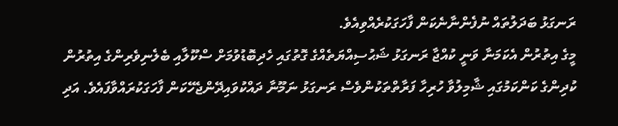ރަނގަޅު ބަދަލުތައް ނުފެންނާނެކަން ފާހަގަކުރެއްވިއެވެ.
މީގެ އިތުރުން އެކަމަނާ ވަނީ ކުއްޖާ ރަނގަޅު ޝަޙުސިއްޔަތެއްގެ ގޮތުގައި ހެދިބޮޑުވުމަށް ސްކޫލާއި ބެލެނިވެރިންގެ އިތުރުން ކުދިންގެ ކަންކަމުގައި ޝާމިލުވާ ހުރިހާ ފަރާތްތަކުންވެސް ރަނގަޅު ނަމޫނާ ދައްކުވައިދޭންޖެހޭކަން ފާހަގަކުރައްވާފައެވެ. އަދި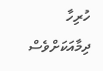ހުރިހާ ދިމާއަކަށްވެސް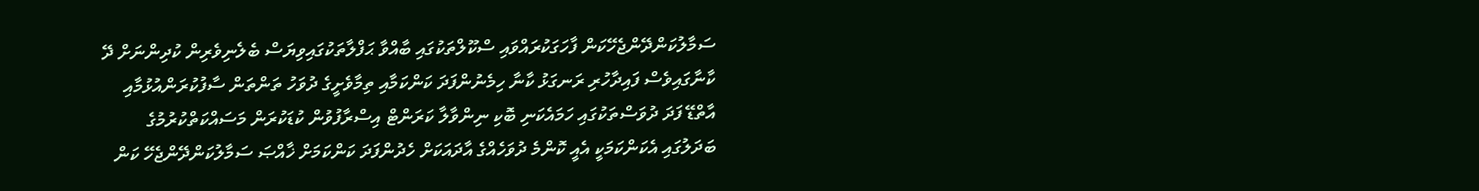ސަމާލުކަންދޭންޖެހޭކަން ފާހަގަކުރައްވައި ސްކޫލްތަކުގައި ބާއްވާ ޙަފްލާތަކުގައިވިޔަސް ބެލެނިވެރިން ކުދިންނަށް ދޭ ކާނާގައިވެސް ފައިދާހުރި ރަނގަޅު ކާނާ ހިމެނުންފަދަ ކަންކަމާއި ތިމާވެށީގެ ދުވަހު ތަންތަން ސާފުކުރަންއުޅުމާއި އާތްޑޭ ފަދަ ދުވަސްތަކުގައި ހަމައެކަނި ބޮކި ނިންވާލާ ކަރަންޓް އިސްރާފުވުން ކުޑަކުރަން މަސައްކަތްކުރުމުގެ ބަދަލުގައި އެކަންކަމަކީ އެއީ ކޮންމެ ދުވަހެއްގެ އާދައަކަށް ހެދުންފަދަ ކަންކަމަށް ޚާއްޞަ ސަމާލުކަންދޭންޖެހޭ ކަން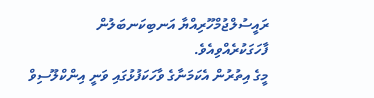ރައީސުލްޖުމްހޫރިއްޔާ އަނބިކަނބަލުން ފާހަގަކުރެއްވިއެވެ.
މީގެ އިތުރުން އެކަމަނާގެ ވާހަކަފުޅުގައި ވަނީ އިންކްލޫސިވް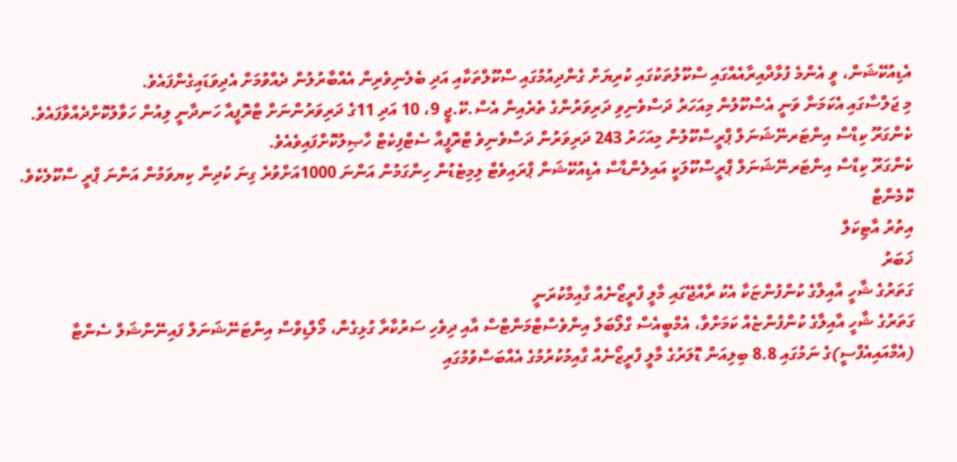އެޑިއުކޭޝަން، ވީ އެންމެ ފުޅާދާއިރާއެއްގައި ސްކޫލުތަކުގައި ކުރިޔަށް ގެންދިއުމުގައި ސްކޫލްތަކާއި އަދި ބެލެނިވެރިން އެއްބާރުލުން ދެއްވުމަށް އެދިވަޑައިގެންފައެވެ.
މި ޖަލްސާގައި އެކަމަނާ ވަނީ އެސްކޫލުން މިއަހަރު ދަސްވެނިވި ދަރިވަރުންގެ ތެރެއިން އެސް.ކޭ.ޖީ 9، 10 އަދި 11ގެ ދަރިވަރުންނަށް ޓްރޮފީއާ ހަނދާނީ ލިއުން ހަވާލުކޮށްދެއްވާފައެވެ.
ކެންގަރޫ ކިޑްސް އިންޓަރނޭޝަނަލް ޕްރީސްކޫލުން މިއަހަރު 243 ދަރިވަރުން ދަސްވެނިވެ ޓްރޮފީއާ ސެޓްފިކެޓް ހާޞިލުކޮށްފައިވެއެވެ.
ކެންގަރޫ ކިޑްސް އިންޓަރނޭޝަނަލް ޕްރީސްކޫލަކީ އައިލެންޑާސް އެޑިއުކޭޝަން ޕްރައިވެޓް ލިމިޓެޑުން ހިންގަމުން އަންނަ 1000އަށްވުރެ ގިނަ ކުދިން ކިޔވަމުން އަންނަ ޕްރީ ސްކޫލެކެވެ.
ކޮމެންޓް
އިތުރު އާޓިކަލް
ޚަބަރު
ގަތަރުގެ ޝާހީ އާއިލާގެ ކުންފުންޏަކާ އެކު ރާއްޖޭގައި މާލީ ފްރީޒޯނެއް ގާއިމްކުރަނީ
ގަތަރުގެ ޝާހީ އާއިލާގެ ކުންފުންޏެއް ކަމަށްވާ، އެމްބީއެސް ގްލޯބަލް އިންވެސްޓްމަންޓްސް އާއި ދިވެހި ސަރުކާރާ ގުޅިގެން، މޯލްޑިވްސް އިންޓަނޭޝަނަލް ފައިނޭންޝަލް ސެންޓާ (އެމްއައިއެފްސީ)ގެ ނަމުގައި 8.8 ބިލިއަން ޑޮލަރުގެ މާލީ ފްރީޒޯނެއް ގާއިމުކުރުމުގެ އެއްބަސްވުމުގައި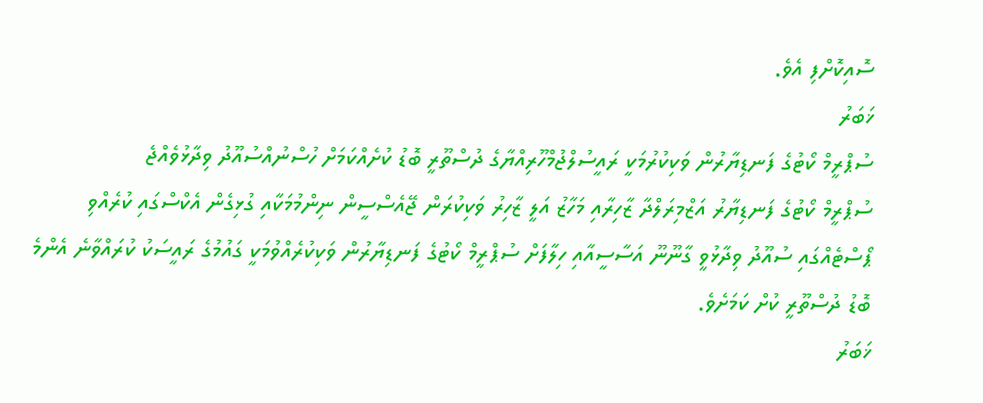ސޮއިކޮށްފި އެވެ.
ޚަބަރު
ސުޕްރީމް ކޯޓުގެ ފަނޑިޔާރުން ވަކިކުރުމަކީ ރައީސުލްޖުމްހޫރިއްޔާގެ ދުސްތޫރީ ބޮޑު ކުށެއްކަމަށް ހުސްނުއްސުއޫދު ވިދާޅުވެއްޖެ
ސުޕްރީމް ކޯޓުގެ ފަނޑިޔާރު އަޒްމިރަލްދާ ޒާހިރާއި މަހާޒު އަލީ ޒާހިރު ވަކިކުރަން ޖޭއެސްސީން ނިންމުމަކާއި ގުޅިގެން އެކްސްގައި ކުރެއްވި ޕޯސްޓެއްގައި ސުއޫދު ވިދާޅުވީ ގާނޫނޫ އަސާސީއާއި ހިލާފަށް ސުޕްރީމް ކޯޓުގެ ފަނޑިޔާރުން ވަކިކުރެއްވުމަކީ ގައުމުގެ ރައީސަކު ކުރައްވާނެ އެންމެ ބޮޑު ދުސްތޫރީ ކުށް ކަމަށެވެ.
ޚަބަރު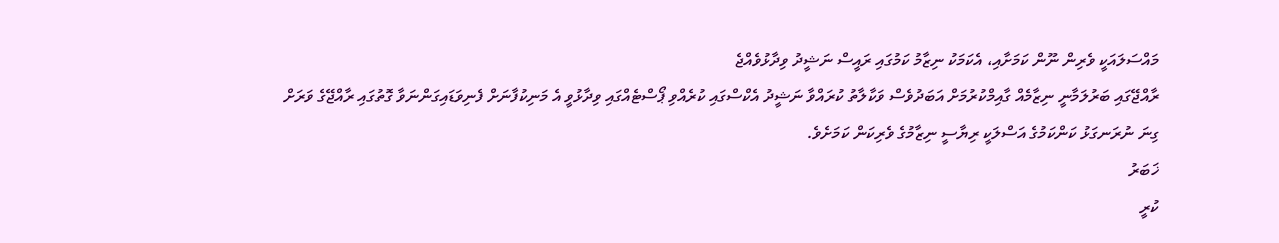މައްސަލައަކީ ވެރިން ނޫން ކަމަށާއި، އެކަމަކު ނިޒާމު ކަމުގައި ރައީސް ނަޝީދު ވިދާޅުވެއްޖެ
ރާއްޖޭގައި ބަރުލަމާނީ ނިޒާމެއް ގާއިމްކުރުމަށް އަބަދުވެސް ވަކާލާތު ކުރައްވާ ނަޝީދު އެކްސްގައި ކުރެއްވި ޕޯސްޓެއްގައި ވިދާޅުވީ އެ މަނިކުފާނަށް ފެނިވަޑައިގަންނަވާ ގޮތުގައި ރާއްޖޭގެ ވަރަށް ގިނަ ނުރަނގަޅު ކަންކަމުގެ އަސްލަކީ ރިޔާސީ ނިޒާމުގެ ވެރިކަން ކަމަށެވެ.
ޚަބަރު
ކުރީ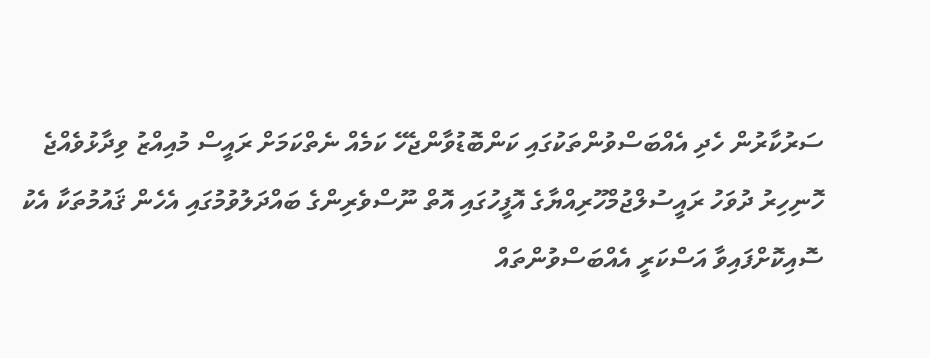ސަރުކާރުން ހެދި އެއްބަސްވުންތަކުގައި ކަންބޮޑުވާންޖެހޭ ކަމެއް ނެތްކަމަށް ރައީސް މުއިއްޒު ވިދާޅުވެއްޖެ
ހޮނިހިރު ދުވަހު ރައީސުލްޖުމްހޫރިއްޔާގެ އޮފީހުގައި އޮތް ނޫސްވެރިންގެ ބައްދަލުވުމުގައި އެހެން ޤައުމުތަކާ އެކު ސޮއިކޮށްފައިވާ އަސްކަރީ އެއްބަސްވުންތައް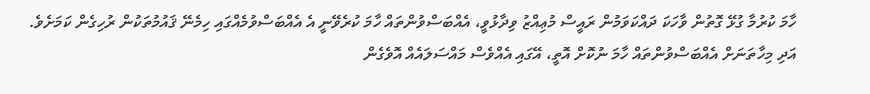ހާމަ ކުރުމާ ގުޅޭ ގޮތުން ވާހަކަ ދައްކަވަމުން ރައީސް މުޢިއްޒު ވިދާޅުވީ، އެއްބަސްވުންތައް ހާމަ ކުރެވޭނީ އެ އެއްބަސްވުމެއްގައި ހިމެނޭ ޤައުމުތަކުން ރުހިގެން ކަމަށެވެ. އަދި މިހާތަނަށް އެއްބަސްވުންތައް ހާމަ ނުކޮށް އޮތީ، އޭގައި އެއްވެސް މައްސަލައެއް އޮވެގެން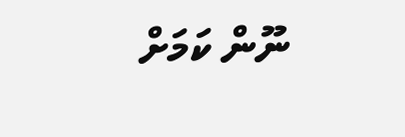ނޫން ކަމަށް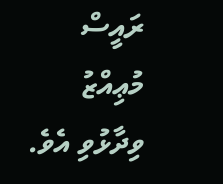ރައީސް މުޢިއްޒު ވިދާޅުވި އެވެ.